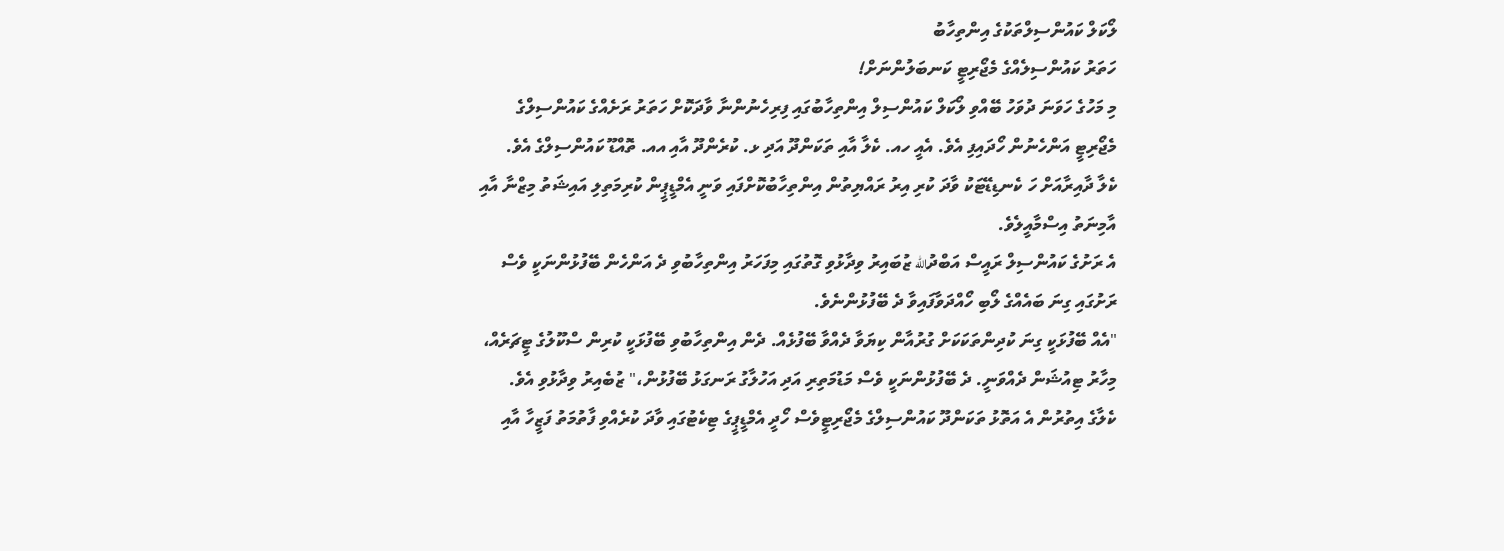ލޯކަލް ކައުންސިލްތަކުގެ އިންތިހާބު
ހަތަރު ކައުންސިލެއްގެ މެޖޯރިޓީ ކަނބަލުންނަށް!
މި މަހުގެ ހަވަނަ ދުވަހު ބޭއްވި ލޯކަލް ކައުންސިލް އިންތިހާބުގައި ފިރިހެނުންނާ ވާދަކޮށް ހަތަރު ރަށެއްގެ ކައުންސިލްގެ މެޖޯރިޓީ އަންހެނުން ހޯދައިފި އެވެ. އެއީ ހއ. ކެލާ އާއި ތަކަންދޫ އަދި ޅ. ކުރެންދޫ އާއި އއ. ތޮއްޑޫ ކައުންސިލްގެ އެވެ.
ކެލާ ދާއިރާއަށް ހަ ކެނޑިޑޭޓަކު ވާދަ ކުރި އިރު ރައްޔިތުން އިންތިހާބުކޮށްފައި ވަނީ އެމްޑީޕީން ކުރިމަތިލި އައިޝަތު މިޒްނާ އާއި އާމިނަތު އިސްމާއީލެވެ.
އެ ރަށުގެ ކައުންސިލް ރައީސް އަބްދުالله ޒުބައިރު ވިދާޅުވި ގޮތުގައި މިފަހަރު އިންތިހާބުވި ދެ އަންހެން ބޭފުޅުންނަކީ ވެސް ރަށުގައި ގިނަ ބައެއްގެ ލޯބި ހޯއްދަވާފައިވާ ދެ ބޭފުޅުންނެވެ.
"އެއް ބޭފުޅަކީ ގިނަ ކުދިންތަކަކަށް ގުރުއާން ކިޔަވާ ދެއްވާ ބޭފުޅެއް. ދެން އިންތިހާބުވި ބޭފުޅަކީ ކުރިން ސްކޫލުގެ ޓީޗަރެއް، މިހާރު ޓިއުޝަން ދެއްވަނީ. ދެ ބޭފުޅުންނަކީ ވެސް މަޑުމަތިރި އަދި އަހުލާގު ރަނގަޅު ބޭފުޅުން،" ޒުބެއިރު ވިދާޅުވި އެވެ.
ކެލާގެ އިތުރުން އެ އަތޮޅު ތަކަންދޫ ކައުންސިލްގެ މެޖޯރިޓީވެސް ހޯދީ އެމްޑީޕީގެ ޓިކެޓުގައި ވާދަ ކުރެއްވި ފާތުމަތު ފަޒީހާ އާއި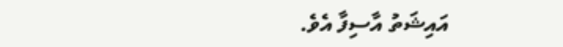އައިޝަތު އާސިފާ އެވެ.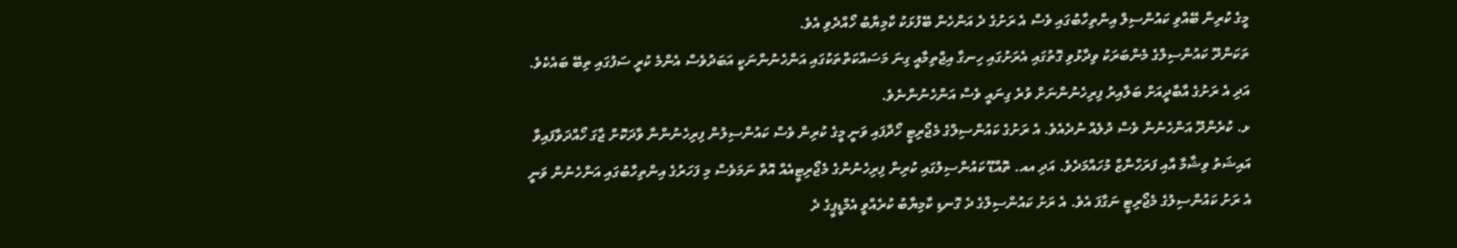މީގެ ކުރިން ބޭއްވި ކައުންސިލް އިންތިހާބުގައި ވެސް އެ ރަށުގެ ދެ އަންހެން ބޭފުޅަކު ކާމިޔާބު ހޯއްދެވި އެވެ.
ތަކަންދޫ ކައުންސިލްގެ މެންބަރަކު ވިދާޅުވި ގޮތުގައި އެރަށުގައި ހިނގާ އިޖްތިމާއީ ގިނަ މަސައްކަތްތަކުގައި އަންހެނުންނަކީ އަބަދުވެސް އެންމެ ކުރީ ސަފުގައި ތިބޭ ބައެކެވެ. އަދި އެ ރަށުގެ އާބާދީއަށް ބަލާއިރު ފިރިހެނުންނަށް ވުރެ ގިނައީ ވެސް އަންހެނުންނެވެ.
ޅ. ކުރެންދޫ އަންހެނުން ވެސް ދުލެއް ނުދެއެވެ. އެ ރަށުގެ ކައުންސިލްގެ މެޖޯރިޓީ ހޯދާފައި ވަނީ މީގެ ކުރިން ވެސް ކައުންސިލުން ފިރިހެނުންނާ ވާދަކޮށް ޖާގަ ހޯއްދަވާފައިވާ އައިޝަތު ވިޝާމާ އާއި ފަރަހްނާޒް މުހައްމަދެވެ. އަދި އއ. ތޮއްޑޫ ކައުންސިލުގައި ކުރިން ފިރިހެނުންގެ މެޖޯރިޓީއެއް އޮތް ނަމަވެސް މި ފަހަރުގެ އިންތިހާބުގައި އަންހެނުން ވަނީ އެ ރަށު ކައުންސިލުގެ މެޖޯރިޓީ ނަގާފަ އެވެ. އެ ރަށު ކައުންސިލްގެ ދެ ގޮނޑި ކާމިޔާބު ކުރެއްވީ އެމްޑީޕީގެ ދެ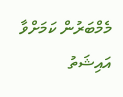މެމްބަރުން ކަމަށްވާ އައިޝަތު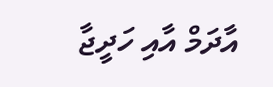އާދަމް އާއި ހަދީޖާ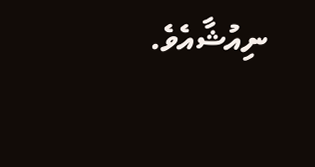ނިއުޝާއެވެ.